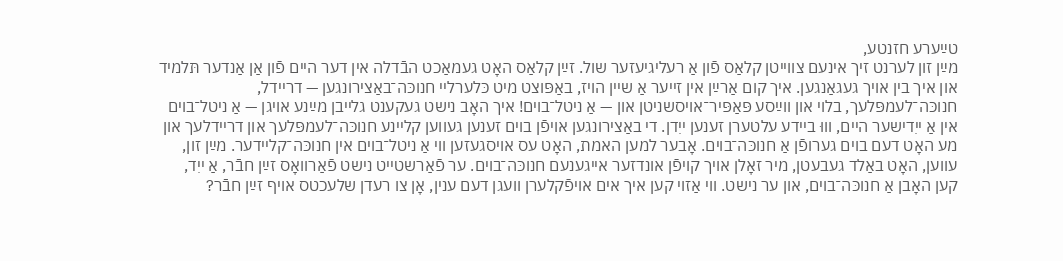טײַערע חזנטע,
מײַן זון לערנט זיך אינעם צווייטן קלאַס פֿון אַ רעליגיעזער שול. זײַן קלאַס האָט געמאַכט הבֿדלה אין דער היים פֿון אַן אַנדער תּלמיד און איך בין אויך געגאַנגען. איך קום אַרײַן אין זייער אַ שיין הויז, באַפּוצט מיט כּלערליי חנוכּה־באַצירונגען — דריידל, חנוכּה־לעמפּלעך, בלוי און ווײַסע פּאַפּיר־אויסשניטן און — אַ ניטל־בוים! איך האָב נישט געקענט גלייבן מײַנע אויגן — אַ ניטל־בוים אין אַ ייִדישער היים, וווּ ביידע עלטערן זענען ייִדן. די באַצירונגען אויפֿן בוים זענען געווען קליינע חנוכּה־לעמפּלעך און דריידלעך און מע האָט דעם בוים גערופֿן אַ חנוכּה־בוים. אָבער למען האמת, האָט עס אויסגעזען ווי אַ ניטל־בוים אין חנוכּה־קליידער. מײַן זון, עווען, האָט באַלד געבעטן, מיר זאָלן אויך קויפֿן אונדזער אייגענעם חנוכּה־בוים. ער פֿאַרשטייט נישט פֿאַרוואָס זײַן חבֿר, אַ ייִד, קען האָבן אַ חנוכּה־בוים, און ער נישט. ווי אַזוי קען איך אים אויפֿקלערן וועגן דעם ענין, אָן צו רעדן שלעכטס אויף זײַן חבֿר?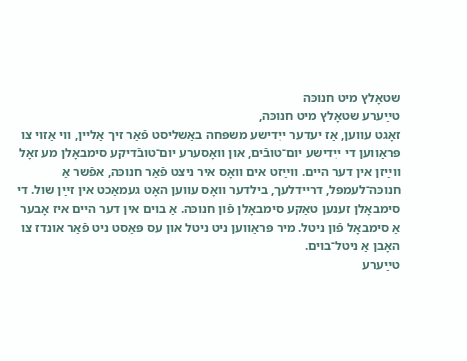שטאָלץ מיט חנוכּה
טײַערע שטאָלץ מיט חנוכּה,
זאָגט עווען, אַז יעדער ייִדישע משפּחה באַשליסט פֿאַר זיך אַליין, ווי אַזוי צו פּראַווען די ייִדישע יום־טובֿים, און וואָסערע יום־טובֿדיקע סימבאָלן מע זאָל ווײַזן אין דער היים. ווײַזט אים וואָס איר ניצט פֿאַר חנוכּה, אפֿשר אַ חנוכּה־לעמפּל, דריידלעך, בילדער וואָס עווען האָט געמאַכט אין זײַן שול. די סימבאָלן זענען טאַקע סימבאָלן פֿון חנוכּה. אַ בוים אין דער היים איז אָבער אַ סימבאָל פֿון ניטל. מיר פּראַווען ניט ניטל און עס פּאַסט ניט פֿאַר אונדז צו האָבן אַ ניטל־בוים.
טײַערע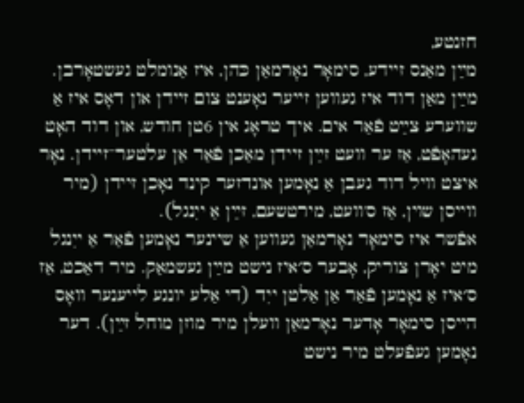חזנטע,
מײַן מאַנס זיידע, סימאָר נאָרמאַן כּהן, איז אַנומלט געשטאָרבן. מײַן מאַן דוד איז געווען זייער נאָענט צום זיידן און דאָס איז אַ שווערע צײַט פֿאַר אים. איך טראָג אין 6טן חודש, און דוד האָט געהאָפֿט, אַז ער וועט זײַן זיידן מאַכן פֿאַר אַן עלטער־זיידן. נאָר איצט וויל דוד געבן אַ נאָמען אונדזער קינד נאָכן זיידן (מיר ווייסן שוין, אַז ס'וועט, מירטשעם, זײַן אַ ייִנגל).
אפֿשר איז סימאָר נאָרמאַן געווען אַ שיינער נאָמען פֿאַר אַ ייִנגל מיט יאָרן צוריק, אָבער ס׳איז נישט מײַן געשמאַק. מיר דאַכט, אַז ס׳איז אַ נאָמען פֿאַר אַן אַלטן ייִד (די אַלע יונגע לייענער וואָס הייסן סימאָר אָדער נאָרמאַן וועלן מיר מוזן מוחל זײַן). דער נאָמען געפֿעלט מיר נישט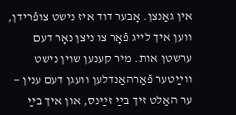אין גאַנצן. אָבער דוד איז נישט צופֿרידן, ווען איך לייג פֿאָר צו ניצן נאָר דעם ערשטן אות. מיר קענען שוין נישט ווײַטער פֿאַרהאַנדלען וועגן דעם ענין — ער האַלט זיך בײַ זײַנס, און איך בײַ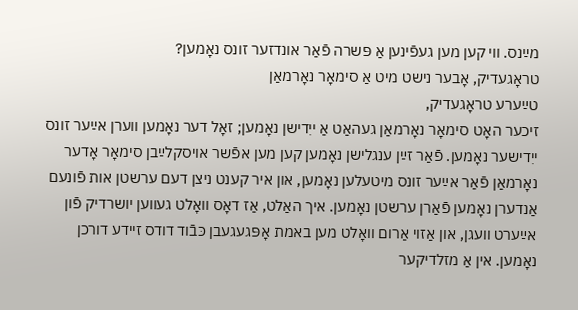מײַנס. ווי קען מען געפֿינען אַ פּשרה פֿאַר אונדזער זונס נאָמען?
טראָגעדיק, אָבער נישט מיט אַ סימאָר נאָרמאַן
טײַערע טראָגעדיק,
זיכער האָט סימאָר נאָרמאַן געהאַט אַ ייִדישן נאָמען; זאָל דער נאָמען ווערן אײַער זונס ייִדישער נאָמען. פֿאַר זײַן ענגלישן נאָמען קען מען אפֿשר אויסקלײַבן סימאָר אָדער נאָרמאַן פֿאַר אײַער זונס מיטעלען נאָמען, און איר קענט ניצן דעם ערשטן אות פֿונעם אַנדערן נאָמען פֿאַרן ערשטן נאָמען. איך האַלט, אַז דאָס וואָלט געווען יושרדיק פֿון אײַערט וועגן, און אַזוי אַרום וואָלט מען באמת אָפּגעגעבן כּבֿוד דודס זיידע דורכן נאָמען. אין אַ מזלדיקער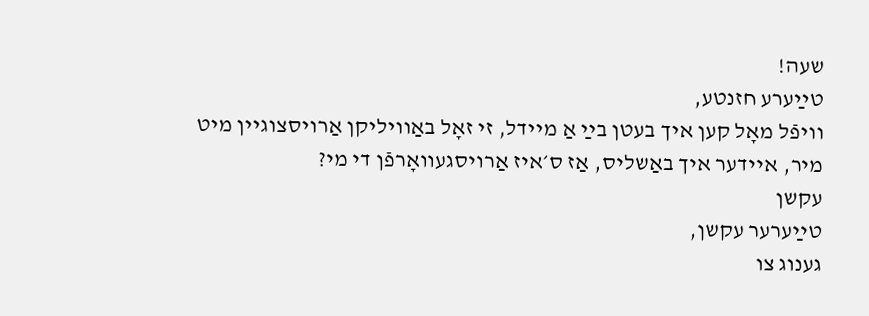שעה!
טײַערע חזנטע,
וויפֿל מאָל קען איך בעטן בײַ אַ מיידל, זי זאָל באַוויליקן אַרויסצוגיין מיט מיר, איידער איך באַשליס, אַז ס׳איז אַרויסגעוואָרפֿן די מי?
עקשן
טײַערער עקשן,
גענוג צו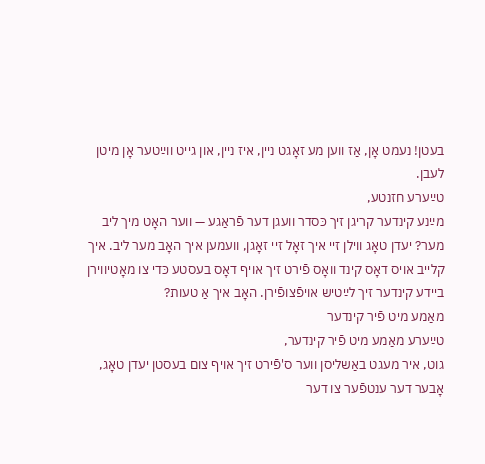בעטן! נעמט אָן, אַז ווען מע זאָגט ניין, איז ניין, און גייט ווײַטער אָן מיטן לעבן.
טײַערע חזנטע,
מײַנע קינדער קריגן זיך כּסדר וועגן דער פֿראַגע — ווער האָט מיך ליב מער? יעדן טאָג ווילן זיי איך זאָל זיי זאָגן, וועמען איך האָב מער ליב. איך קלייב אויס דאָס קינד וואָס פֿירט זיך אויף דאָס בעסטע כּדי צו מאָטיווירן ביידע קינדער זיך לײַטיש אויפֿצופֿירן. האָב איך אַ טעות?
מאַמע מיט פֿיר קינדער
טײַערע מאַמע מיט פֿיר קינדער,
גוט, איר מעגט באַשליסן ווער ס'פֿירט זיך אויף צום בעסטן יעדן טאָג, אָבער דער ענטפֿער צו דער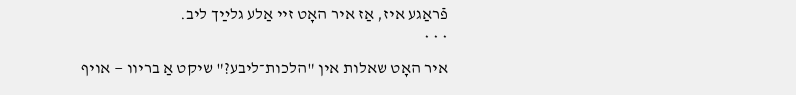פֿראַגע איז, אַז איר האָט זיי אַלע גלײַך ליב.
* * *
איר האָט שאלות אין "הלכות־ליבע?" שיקט אַ בריוו — אויף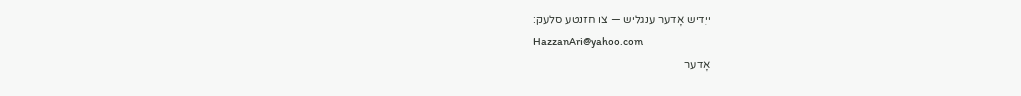ייִדיש אָדער ענגליש — צו חזנטע סלעק:
HazzanAri@yahoo.com
אָדער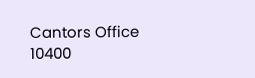Cantors Office
10400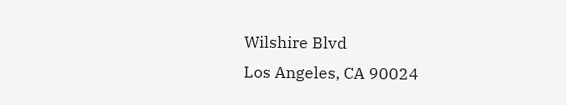Wilshire Blvd
Los Angeles, CA 90024